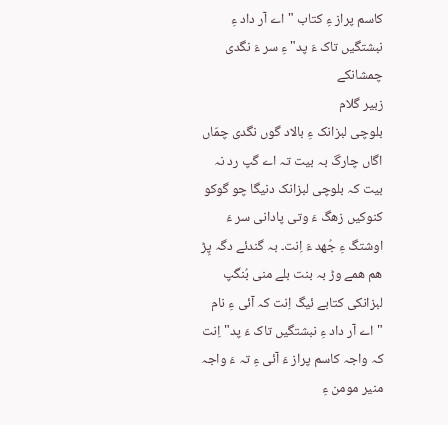کاسم پراز ءِ کتاب "اے آر داد ءِ نبشتگیں تاک ءَ پد" ءِ سر ءَ نگدی چمشانکے
زبیر گلام
بلوچی لبزانک ءِ بالاد گوں نگدی چمّاں اگاں چارگ بہ بیت تہ اے گپ رد نہ بیت کہ بلوچی لبزانک دنیگا چو گوکو کنوکیں زھگ ءَ وتی پادانی سر ءَ اوشتگ ءِ جُھد ءَ اِنت۔ بہ گندئے دگہ پِڑ ھم ھمے وڑ بہ بنت بلے منی بُنگپ لبزانکی کتابے ئیگ اِنت کہ آئی ءِ نام "اے آر داد ءِ نبشتگیں تاک ءَ پد" اِنت کہ واجہ کاسم پراز ءَ آئی ءِ تہ ءَ واجہ منیر مومن ءِ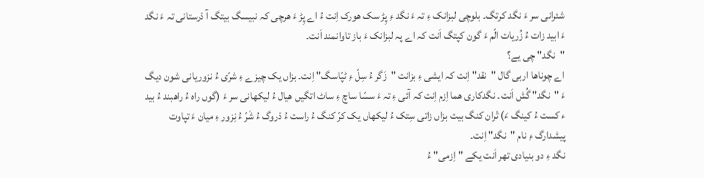شئرانی سر ءَ نگد کرتگ۔ بلوچی لبزانک ءِ تہ ءَ نگد ءِ پِڑ سک ھورک اِنت ءُ اے پِڑ ءَ ھرچی کہ نبیسگ بیتگ آ دْرستانی تہ ءَ نگد ءَ ابید زات ءُ زُریات الّم ءَ گون کپتگ اَنت کہ اے پہ لبزانک ءَ باز تاوانمند اَنت۔
"نگد" چی یے؟
اے چوناھا اربی گال "نقد" اِنت کہ ایشی ءِ بزانت "زَگر ءُ سِلّ ءِ ٹپّاسگ" اِنت۔ بزاں یک چیزے ءِ شرّی ءُ نزوریانی شون دیگ ءَ "نگد" گُش اَنت۔ نگدکاری ھما اِزم اِنت کہ آئی ءِ تہ ءَ سسّا ساچ ءِ ساٹ اتگیں ھیال ءُ لیکھانی سر ءَ (گوں راہ ءُ راھبند ءُ بید ء کست ءُ کینگ ءَ) تْران کنگ بیت بزاں زاتی سِتک ءُ لیکھاں یک کرّ کنگ ءُ راست ءُ دْروگ ءُ شَرّ ءُ نِزور ءِ میان ءَ تپاوت پیشدارگ ءِ نام "نگد" اِنت۔
نگد ءِ دو بنیادی تھر اَنت یکے "اِزمی" ءُ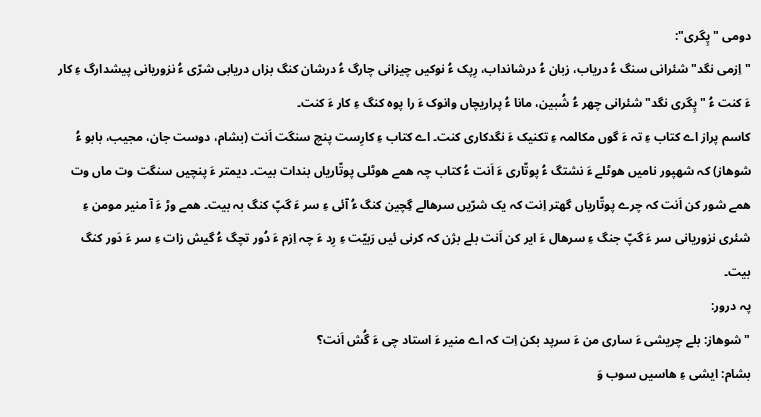دومی "پِگری":
"اِزمی نگد" شئرانی سنگ ءُ دریاب، زبان ءُ درشانداب، رِپک ءُ نوکیں چیزانی چارگ ءُ درشان کنگ بزاں دریابی شرّی ءُ نزوریانی پیشدارگ ءِ کار ءَ کنت ءُ "پِگری نگد" شئرانی چھر ءُ شُبین، مانا ءُ پراریچاں وانوک ءَ را پوہ کنگ ءِ کار ءَ کنت۔
کاسم پراز اے کتاب ءِ تہ ءَ گوں مکالمہ ءِ تکنیک ءَ نگدکاری کنت۔ اے کتاب ءِ کارِست پنچ سنگت اَنت (بشام، دوست جان، مجیب، بابو ءُ شوھاز) کہ شھپور نامیں ھوٹلے ءَ نشتگ ءُ پوتّاری ءَ اَنت ءُ کتاب چہ ھمے ھوٹلی پوتّاریاں بندات بیت۔ دیمتر ءَ پنچیں سنگت وت ماں وت ھمے شور کن اَنت کہ چرے پوتّاریاں گھتر اِنت کہ یک شرّیں سرھالے گِچین کنگ ءُ آئی ءِ سر ءَ گپّ کنگ بہ بیت۔ ھمے وڑ ءَ آ منیر مومن ءِ شئری نزوریانی سر ءَ گپّ جنگ ءِ سرھال ءَ ایر کن اَنت بلے بژن کہ کرنی ئیں رَبیّت ءِ رِد ءَ چہ اِزم ءَ دُور تچگ ءُ گیش زات ءِ سر ءَ دَور کنگ بیت۔
پہ درور:
"شوھاز: بلے چریشی ءَ ساری من ءَ سرپد بکن اِت کہ اے منیر ءَ استاد چی ءَ گُش اَنت؟
بشام: ایشی ءِ ھاسیں سوب وَ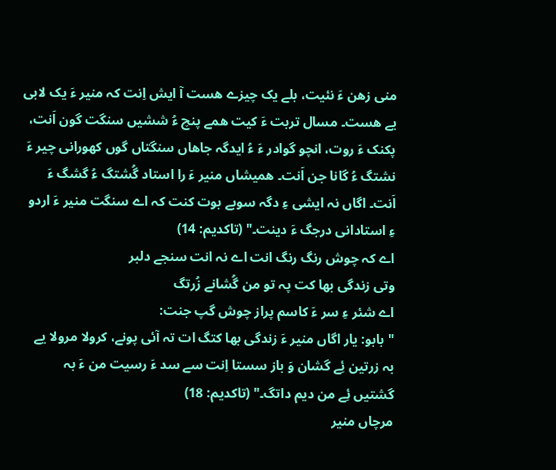منی زھن ءَ نئیت، بلے یک چیزے ھست آ ایش اِنت کہ منیر ءَ یک لابی یے ھست۔ مسال تربت ءَ کیت ھمے پنچ ءُ ششیں سنگت گون اَنت، پکنک ءَ روت، انچو گوادر ءَ ءُ ایدگہ جاھاں سنگتاں گوں کھورانی چیر ءَ نشتگ ءُ گانا جن اَنت۔ ھمیشاں منیر ءَ را استاد گُشتگ ءُ گشگ ءَ اَنت۔ اگاں نہ ایشی ءِ دگہ سوبے بوت کنت کہ اے سنگت منیر ءَ اردو ءِ استادانی درجگ ءَ دینت۔" (تاکدیم: 14)
اے کہ چوش رنگ رنگ انت اے نہ انت سنجے دلبر
وتی زندگی بھا کت پہ تو من گُشانے زُرتگ
اے شئر ءِ سر ءَ کاسم پراز چوش گپ جنت:
"بابو: یار اگاں منیر ءَ زندگی بھا کتگ ات تہ آئی پونے، کرولا مرولا یے بہ زرتین ئِے گشان وَ باز سستا اِنت سے سد ءَ رسیت من ءَ بہ گشتیں ئِے من دیم داتگ۔" (تاکدیم: 18)
مرچاں منیر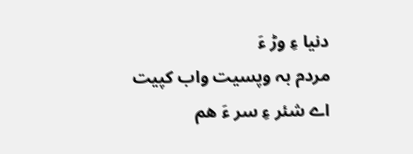دنیا ءِ وڑ ءَ
مردم بہ وپسیت واب کپیت
اے شئر ءِ سر ءَ ھم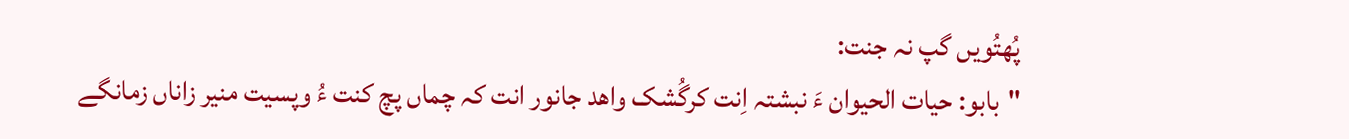پُھتُویں گپ نہ جنت:
"بابو: حیات الحیوان ءَ نبشتہ اِنت کرگُشک واھد جانور انت کہ چماں پچ کنت ءُ وپسیت منیر زاناں زمانگے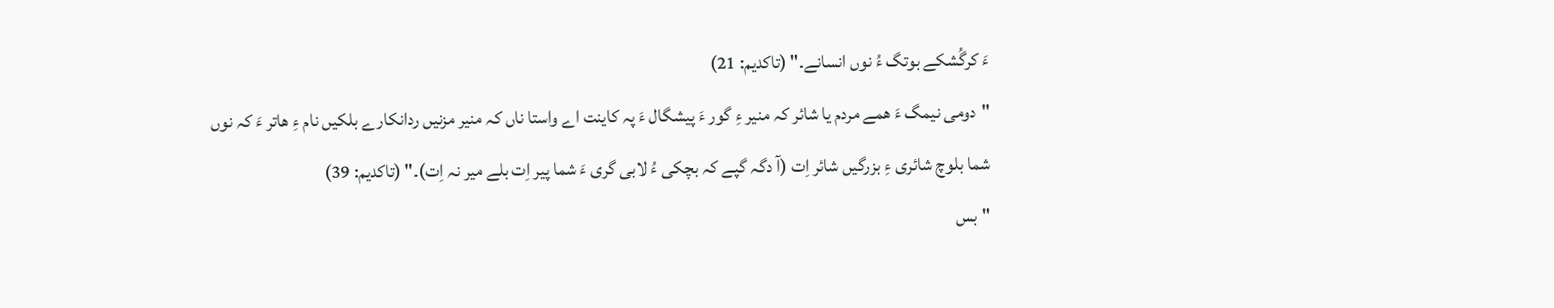ءَ کرگُشکے بوتگ ءُ نوں انسانے۔" (تاکدیم: 21)
"دومی نیمگ ءَ ھمے مردم یا شائر کہ منیر ءِ گور ءَ پیشگال ءَ پہ کاینت اے واستا ناں کہ منیر مزنیں ردانکارے بلکیں نام ءِ ھاتر ءَ کہ نوں شما بلوچ شائری ءِ بزرگیں شائر اِت (آ دگہ گپے کہ بچکی ءُ لابی گری ءَ شما پیر اِت بلے میر نہ اِت)۔" (تاکدیم: 39)
"بس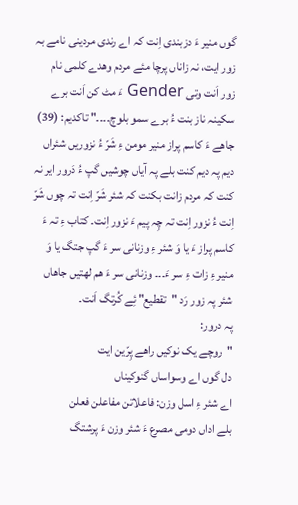گوں منیر ءَ دزبندی اِنت کہ اے رندی مردینی نامے بہ زور ایت، نہ زاناں پرچا مئے مردم وھدے کلمی نام زور اَنت وتی Gender ءَ مٹ کن اَنت برے سکینہ ناز بنت ءُ برے سمو بلوچ۔۔۔۔" تاکدیم: (39)
جاھے ءَ کاسم پراز منیر مومن ءِ شَرّ ءُ نزوریں شئراں دیم پہ دیم کنت بلے پہ آیاں چوشیں گپ ءُ دَرور ایر نہ کنت کہ مردم زانت بکنت کہ شئر شَرّ اِنت تہ چوں شَرّ اِنت ءُ نزور اِنت تہ چِہ پیم ءَ نزور اِنت۔ کتاب ءِ تہ ءَ کاسم پراز ءَ یا وَ شئر ءِ وزنانی سر ءَ گپ جتگ یا وَ منیر ءِ زات ءِ سر ءَ۔۔۔ وزنانی سر ءَ ھم لھتیں جاھاں شئر پہ زور رَد "تقطیع" ئِے کُرتگ اَنت۔
پہ درور:
"روچے یک نوکیں راھے پِرّین ایت
دل گوں اے وسواساں گنوکیناں
اے شئر ءِ اسل وزن: فاعلاتن مفاعلن فعلن
بلے اداں دومی مصرع ءَ شئر وزن ءَ پرشتگ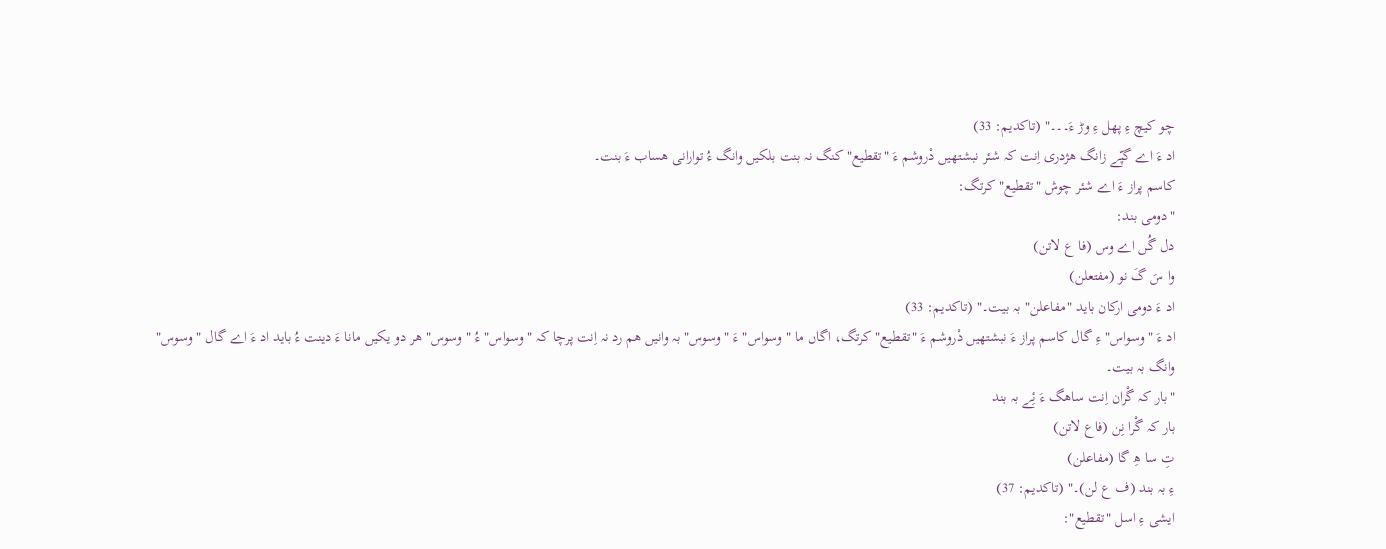چو کیچ ءِ پھل ءِ وڑ ءَ۔۔۔" (تاکدیم: 33)
اد ءَ اے گپّے زانگ ھژدری اِنت کہ شئر نبشتھیں دْروشم ءَ "تقطیع" کنگ نہ بنت بلکیں وانگ ءُ توارانی ھساب ءَ بنت۔
کاسم پراز ءَ اے شئر چوش "تقطیع" کرتگ:
"دومی بند:
دل گُں اے وس (فا ع لاتن)
وا سَ گَ نو (مفتعلن)
اد ءَ دومی ارکان باید "مفاعلن" بہ بیت۔" (تاکدیم: 33)
اد ءَ "وسواس" ءِ گال کاسم پراز ءَ نبشتھیں دْروشم ءَ "تقطیع" کرتگ، اگاں ما "وسواس" ءَ "وسوس" بہ وانیں ھم رد نہ اِنت پرچا کہ "وسواس" ءُ "وسوس" ھر دو یکیں مانا ءَ دینت ءُ باید اد ءَ اے گال "وسوس" وانگ بہ بیت۔
"بار کہ گْران اِنت ساھگ ءَ ئِے بہ بند
بار کہ گْرا نِن (فاع لاتن)
تِ سا ھِ گا (مفاعلن)
ءِ بہ بند (ف ع لن)۔" (تاکدیم: 37)
ایشی ءِ اسل "تقطیع":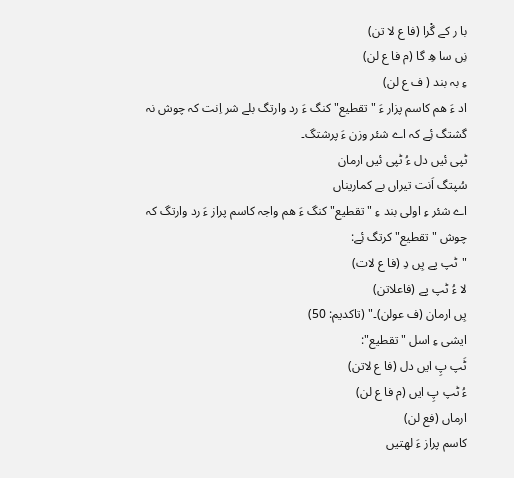با ر کے گْرا (فا ع لا تن)
نِں سا ھِ گا (م فا ع لن)
ءِ بہ بند ( ف ع لن)
اد ءَ ھم کاسم پزار ءَ "تقطیع" کنگ ءَ رد وارتگ بلے شر اِنت کہ چوش نہ گشتگ ئِے کہ اے شئر وزن ءَ پرشتگ۔
ٹپی ئیں دل ءُ ٹپی ئیں ارمان
سُپتگ اَنت تیراں بے کماریناں
اے شئر ءِ اولی بند ءِ "تقطیع" کنگ ءَ ھم واجہ کاسم پراز ءَ رد وارتگ کہ چوش "تقطیع" کرتگ ئِے:
"ٹپ پے یِں دِ (فا ع لات)
لا ءُ ٹپ پے (فاعلاتن)
یِں ارمان (ف عولن)۔" (تاکدیم: 50)
ایشی ءِ اسل "تقطیع":
ٹَپ پِ ایں دل (فا ع لاتن)
ءُ ٹپ پِ ایں (م فا ع لن)
ارماں (فع لن)
کاسم پراز ءَ لھتیں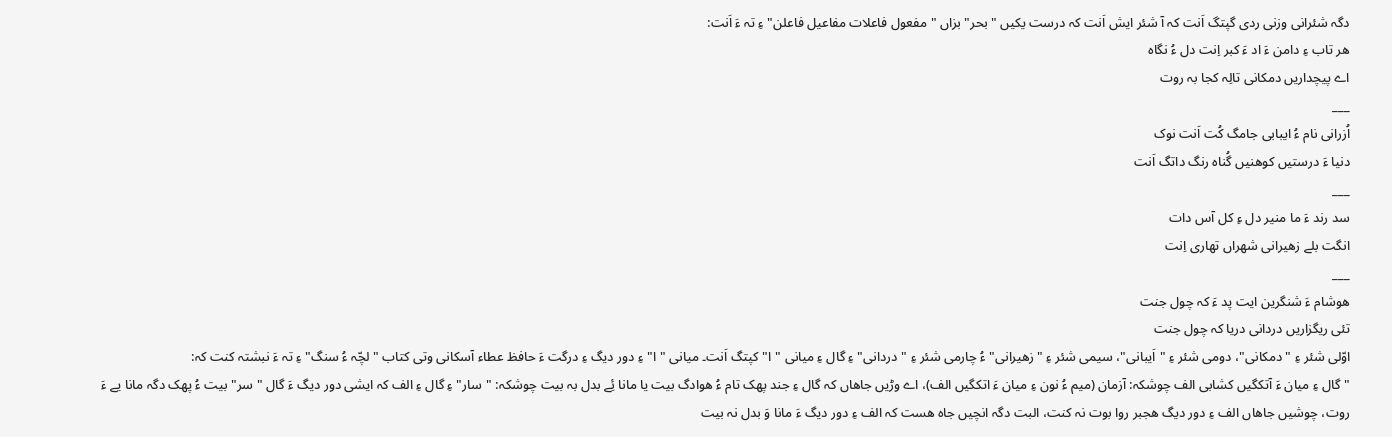دگہ شئرانی وزنی ردی گپتگ اَنت کہ آ شئر ایش اَنت کہ درست یکیں "بحر" بزاں "مفعول فاعلات مفاعیل فاعلن" ءِ تہ ءَ اَنت:
ھر تاب ءِ دامن ءَ اد ءَ کبر اِنت دل ءُ نگاہ
اے پیچداریں دمکانی تالِہ کجا بہ روت
___
اُزرانی نام ءُ ایبابی جامگ کُت اَنت نوک
دنیا ءَ درستیں کوھنیں گُناہ رنگ داتگ اَنت
___
سد رند ءَ ما منیر دل ءِ کل آس دات
انگت بلے زھیرانی شھراں تھاری اِنت
___
ھوشام ءَ شنگرین ایت پد ءَ کہ چول جنت
تئی ریگزاریں دردانی دریا کہ چول جنت
اوّلی شئر ءِ "دمکانی"، دومی شئر ءِ "اَیبانی"، سیمی شئر ءِ "زھیرانی" ءُ چارمی شئر ءِ "دردانی" ءِ گال ءِ میانی "ا" کپتگ اَنت۔ میانی "ا" ءِ دور دیگ ءِ درگت ءَ حافظ عطاء آسکانی وتی کتاب "لچّہ ءُ سنگ" ءِ تہ ءَ نبشتہ کنت کہ:
"گال ءِ میان ءَ آتکگیں کشابی الف چوشکہ: آزمان (میم ءُ نون ءِ میان ءَ اتکگیں الف)، اے وڑیں جاھاں کہ گال ءِ جند پھک تام ءُ ھوادگ بیت یا مانا ئِے بدل بہ بیت چوشکہ: "سار" ءِ گال ءِ الف کہ ایشی دور دیگ ءَ گال "سر" بیت ءُ پھک دگہ مانا یے ءَ روت، چوشیں جاھاں الف ءِ دور دیگ ھجبر روا بوت نہ کنت، البت دگہ انچیں جاہ ھست کہ الف ءِ دور دیگ ءَ مانا وَ بدل نہ بیت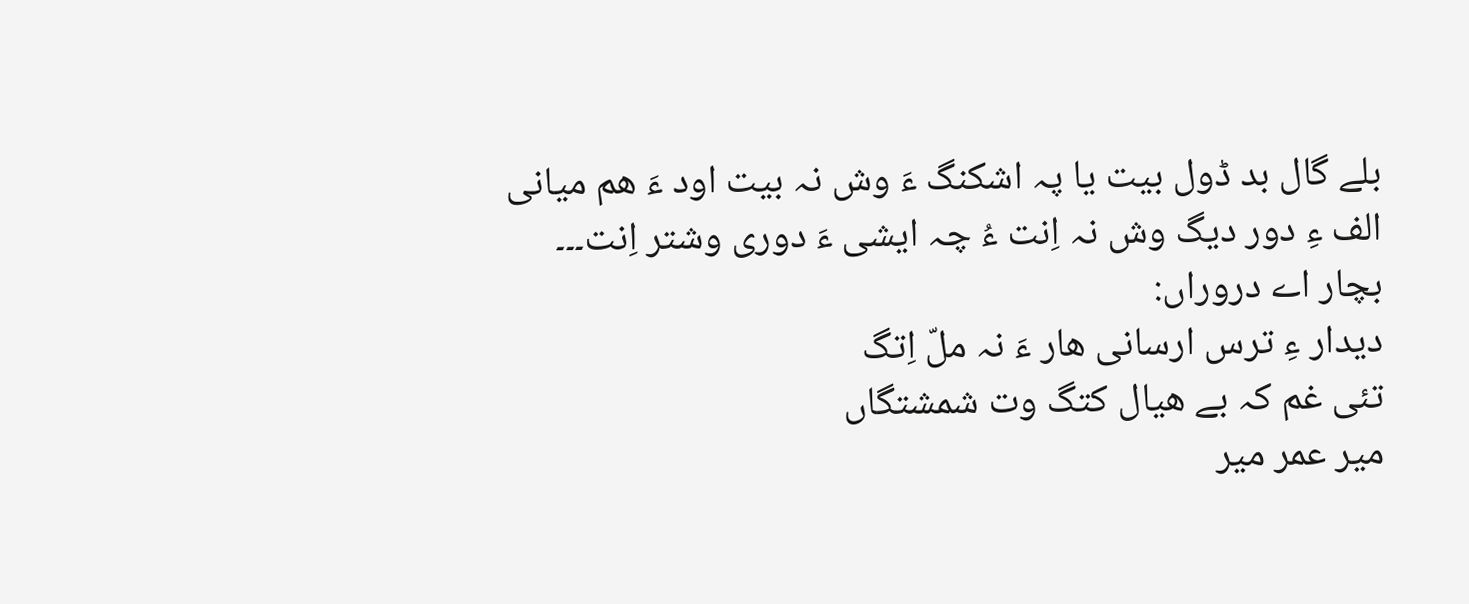بلے گال بد ڈول بیت یا پہ اشکنگ ءَ وش نہ بیت اود ءَ ھم میانی الف ءِ دور دیگ وش نہ اِنت ءُ چہ ایشی ءَ دوری وشتر اِنت۔۔۔ بچار اے دروراں:
دیدار ءِ ترس ارسانی ھار ءَ نہ ملّ اِتگ
تئی غم کہ بے ھیال کتگ وت شمشتگاں
میر عمر میر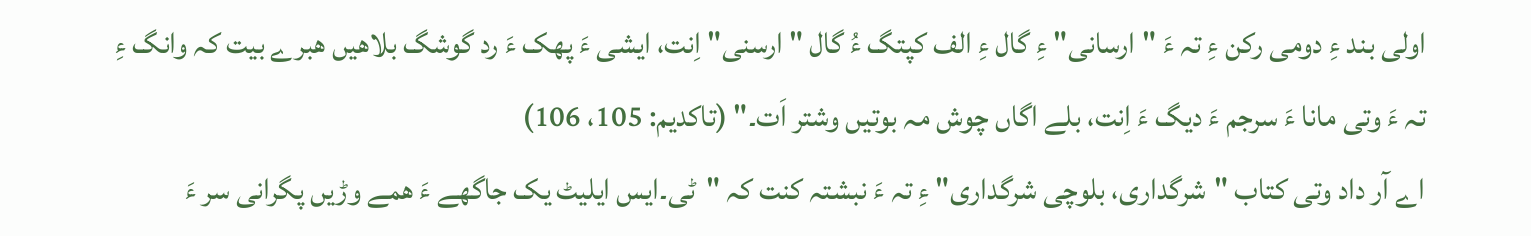اولی بند ءِ دومی رکن ءِ تہ ءَ "ارسانی" ءِ گال ءِ الف کپتگ ءُ گال "ارسنی" اِنت، ایشی ءَ پھک ءَ رد گوشگ بلاھیں ھبرے بیت کہ وانگ ءِ تہ ءَ وتی مانا ءَ سرجم ءَ دیگ ءَ اِنت، بلے اگاں چوش مہ بوتیں وشتر اَت۔" (تاکدیم: 105، 106)
اے آر داد وتی کتاب "شرگداری، بلوچی شرگداری" ءِ تہ ءَ نبشتہ کنت کہ "ٹی۔ایس ایلیٹ یک جاگھے ءَ ھمے وڑیں پگرانی سر ءَ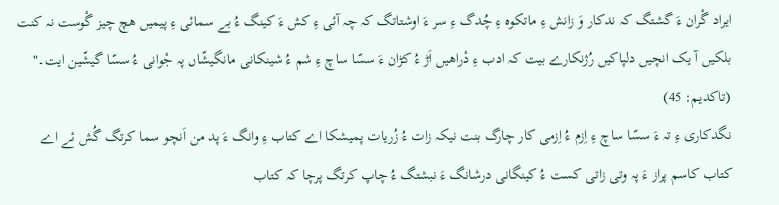ایراد گْران ءَ گشتگ کہ ندکار وَ زانش ءِ ماتکوہ ءِ چُدگ ءِ سر ءَ اوشتاتگ کہ چہ آئی ءِ کش ءَ کینگ ءُ بے سمائی ءِ پیمیں ھچ چیز گْوست نہ کنت بلکیں آ یک انچیں دلپاکیں رُژنکارے بیت کہ ادب ءِ دْراھیں اَڑ ءُ کڑان ءَ سسّا ساچ ءِ شم ءُ شینکانی مانگیشّاں پہ جْوانی ءُ سسّا گیشّین ایت۔" (تاکدیم: 45)
نگدکاری ءِ تہ ءَ سسّا ساچ ءِ اِزم ءُ اِزمی کار چارگ بنت نیکہ زات ءُ زُریات پمیشکا اے کتاب ءِ وانگ ءَ پد من اَنچو سما کرتگ گُش ئے اے کتاب کاسم پراز ءَ پہ وتی زاتی کست ءُ کینگانی درشانگ ءَ نبشتگ ءُ چاپ کرتگ پرچا کہ کتاب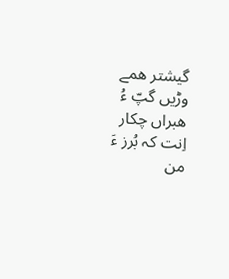گیشتر ھمے وڑیں گپّ ءُ ھبراں چکار اِنت کہ بُرز ءَ من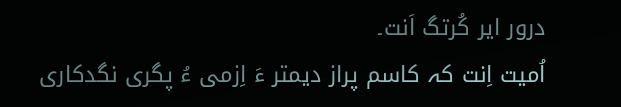درور ایر کُرتگ اَنت۔
اُمیت اِنت کہ کاسم پراز دیمتر ءَ اِزمی ءُ پگری نگدکاری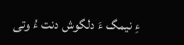ءِ نیمگ ءَ دلگوش دنت ءُ وتی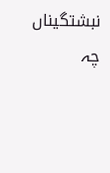نبشتگیناں چہ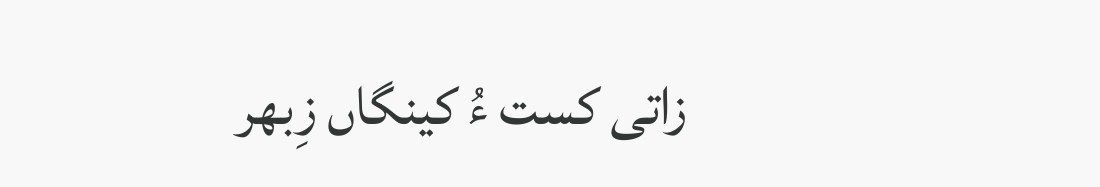زاتی کست ءُ کینگاں زِبھر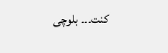کنت۔۔۔ بلوچی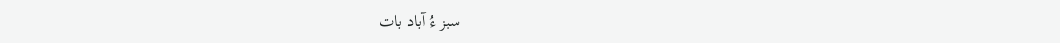سبز ءُ آباد بات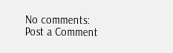No comments:
Post a Comment